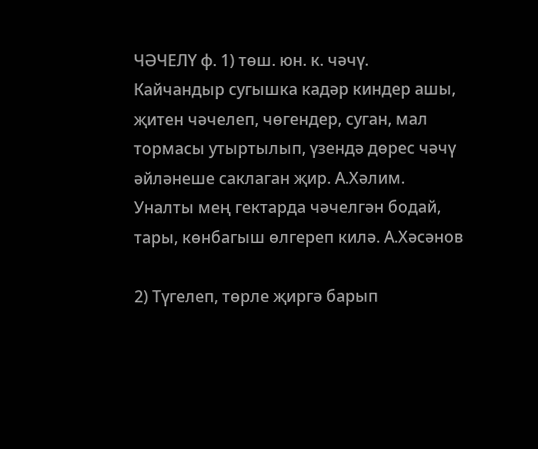ЧӘЧЕЛҮ ф. 1) төш. юн. к. чәчү. Кайчандыр сугышка кадәр киндер ашы, җитен чәчелеп, чөгендер, суган, мал тормасы утыртылып, үзендә дөрес чәчү әйләнеше саклаган җир. А.Хәлим. Уналты мең гектарда чәчелгән бодай, тары, көнбагыш өлгереп килә. А.Хәсәнов

2) Түгелеп, төрле җиргә барып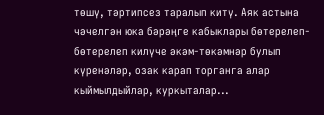төшү, тәртипсез таралып китү. Аяк астына чәчелгән юка бәрәңге кабыклары бөтерелеп-бөтерелеп килүче әкәм-төкәмнәр булып күренәләр, озак карап торганга алар кыймылдыйлар, куркыталар...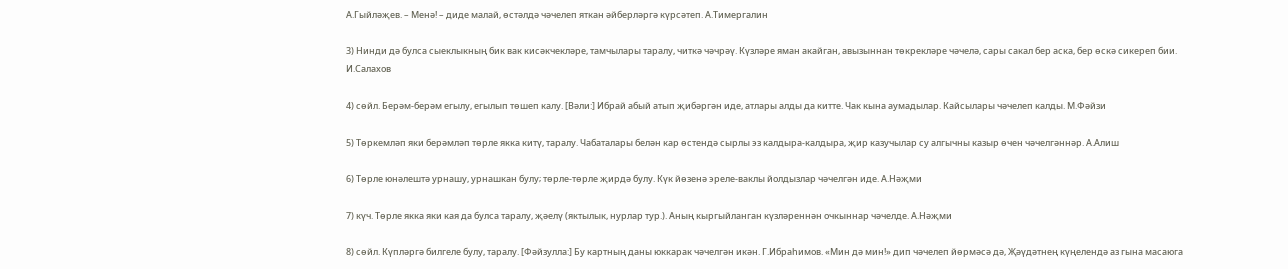А.Гыйләҗев. – Менә! – диде малай, өстәлдә чәчелеп яткан әйберләргә күрсәтеп. А.Тимергалин

3) Нинди дә булса сыеклыкның бик вак кисәкчекләре, тамчылары таралу, читкә чәчрәү. Күзләре яман акайган, авызыннан төкрекләре чәчелә, сары сакал бер аска, бер өскә сикереп бии. И.Салахов

4) сөйл. Берәм-берәм егылу, егылып төшеп калу. [Вәли:] Ибрай абый атып җибәргән иде, атлары алды да китте. Чак кына аумадылар. Кайсылары чәчелеп калды. М.Фәйзи

5) Төркемләп яки берәмләп төрле якка китү, таралу. Чабаталары белән кар өстендә сырлы эз калдыра-калдыра, җир казучылар су алгычны казыр өчен чәчелгәннәр. А.Алиш

6) Төрле юнәлештә урнашу, урнашкан булу; төрле-төрле җирдә булу. Күк йөзенә эреле-ваклы йолдызлар чәчелгән иде. А.Нәҗми

7) күч. Төрле якка яки кая да булса таралу, җәелү (яктылык, нурлар тур.). Аның кыргыйланган күзләреннән очкыннар чәчелде. А.Нәҗми

8) сөйл. Күпләргә билгеле булу, таралу. [Фәйзулла:] Бу картның даны юккарак чәчелгән икән. Г.Ибраһимов. «Мин дә мин!» дип чәчелеп йөрмәсә дә, Җәүдәтнең күңелендә аз гына масаюга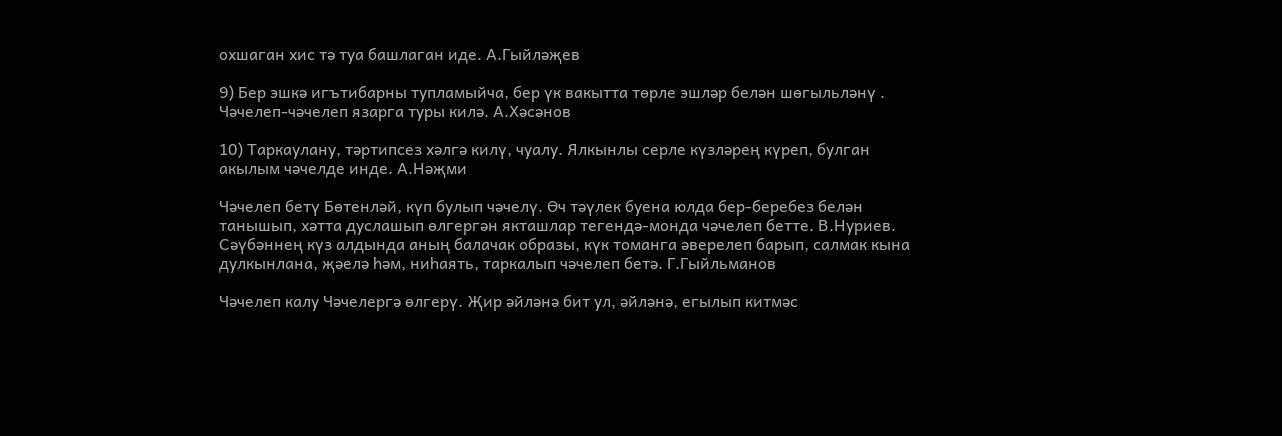охшаган хис тә туа башлаган иде. А.Гыйләҗев

9) Бер эшкә игътибарны тупламыйча, бер үк вакытта төрле эшләр белән шөгыльләнү . Чәчелеп-чәчелеп язарга туры килә. А.Хәсәнов

10) Таркаулану, тәртипсез хәлгә килү, чуалу. Ялкынлы серле күзләрең күреп, булган акылым чәчелде инде. А.Нәҗми

Чәчелеп бетү Бөтенләй, күп булып чәчелү. Өч тәүлек буена юлда бер-беребез белән танышып, хәтта дуслашып өлгергән якташлар тегендә-монда чәчелеп бетте. В.Нуриев. Сәүбәннең күз алдында аның балачак образы, күк томанга әверелеп барып, салмак кына дулкынлана, җәелә һәм, ниһаять, таркалып чәчелеп бетә. Г.Гыйльманов

Чәчелеп калу Чәчелергә өлгерү. Җир әйләнә бит ул, әйләнә, егылып китмәс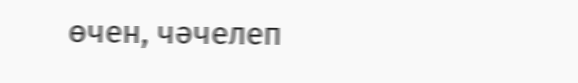өчен, чәчелеп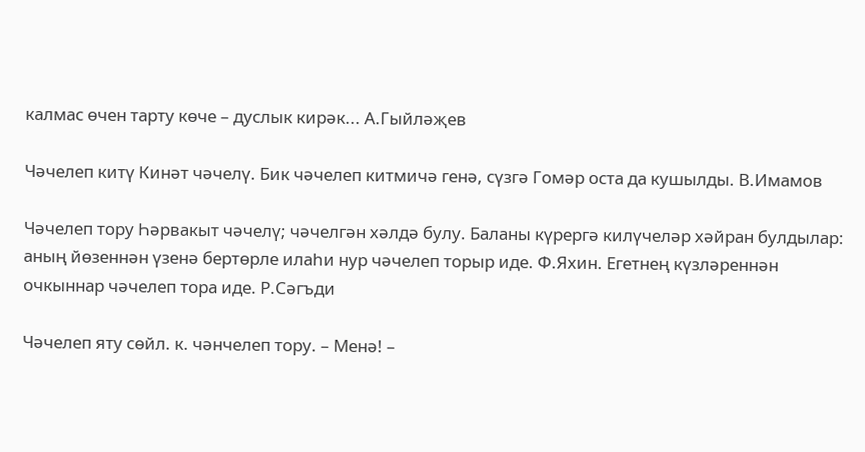калмас өчен тарту көче – дуслык кирәк... А.Гыйләҗев

Чәчелеп китү Кинәт чәчелү. Бик чәчелеп китмичә генә, сүзгә Гомәр оста да кушылды. В.Имамов

Чәчелеп тору Һәрвакыт чәчелү; чәчелгән хәлдә булу. Баланы күрергә килүчеләр хәйран булдылар: аның йөзеннән үзенә бертөрле илаһи нур чәчелеп торыр иде. Ф.Яхин. Егетнең күзләреннән очкыннар чәчелеп тора иде. Р.Сәгъди

Чәчелеп яту сөйл. к. чәнчелеп тору. – Менә! –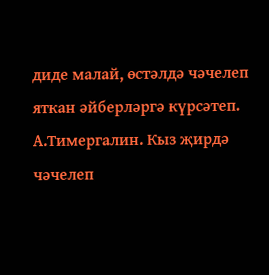диде малай, өстәлдә чәчелеп яткан әйберләргә күрсәтеп. А.Тимергалин. Кыз җирдә чәчелеп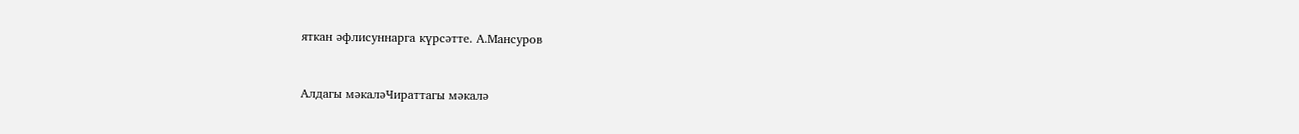яткан әфлисуннарга күрсәтте. А.Мансуров



Алдагы мәкаләЧираттагы мәкалә